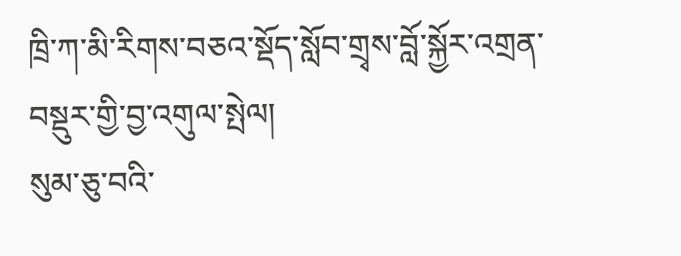ཁྲི་ཀ་མི་རིགས་བཅའ་སྡོད་སློབ་གྲྭས་བློ་སྐྱོར་འགྲན་བསྡུར་གྱི་བྱ་འགུལ་སྤེལ།
སུམ་ཅུ་བའི་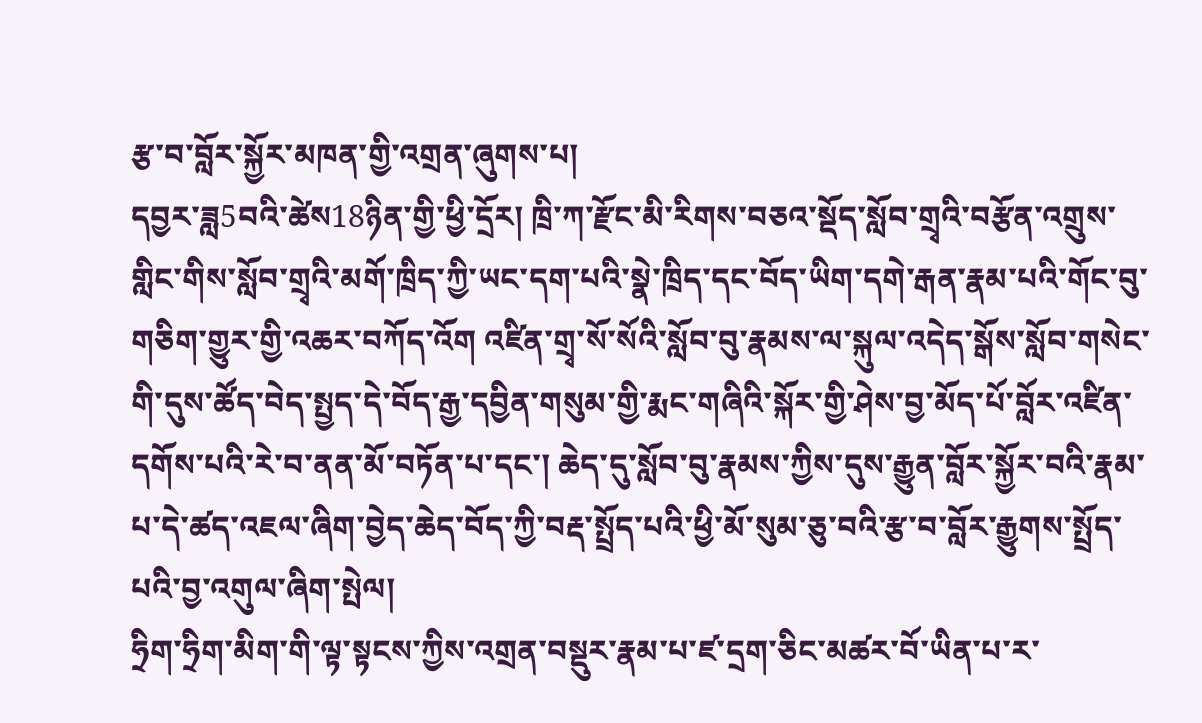རྩ་བ་བློར་སྐྱོར་མཁན་གྱི་འགྲན་ཞུགས་པ།
དབྱར་ཟླ5བའི་ཚེས18ཉིན་གྱི་ཕྱི་དྲོར། ཁྲི་ཀ་རྫོང་མི་རིགས་བཅའ་སྡོད་སློབ་གྲྭའི་བརྩོན་འགྲུས་གླིང་གིས་སློབ་གྲྭའི་མགོ་ཁྲིད་ཀྱི་ཡང་དག་པའི་སྣེ་ཁྲིད་དང་བོད་ཡིག་དགེ་རྒན་རྣམ་པའི་གོང་བུ་གཅིག་གྱུར་གྱི་འཆར་བཀོད་འོག འཛིན་གྲྭ་སོ་སོའི་སློབ་བུ་རྣམས་ལ་སྐུལ་འདེད་སྒོས་སློབ་གསེང་གི་དུས་ཚོད་བེད་སྤྱད་དེ་བོད་རྒྱ་དབྱིན་གསུམ་གྱི་རྨང་གཞིའི་སྐོར་གྱི་ཤེས་བྱ་མོད་པོ་བློར་འཛིན་དགོས་པའི་རེ་བ་ནན་མོ་བཏོན་པ་དང་། ཆེད་དུ་སློབ་བུ་རྣམས་ཀྱིས་དུས་རྒྱུན་བློར་སྐྱོར་བའི་རྣམ་པ་དེ་ཚད་འཇལ་ཞིག་བྱེད་ཆེད་བོད་ཀྱི་བརྡ་སྤྲོད་པའི་ཕྱི་མོ་སུམ་ཅུ་བའི་རྩ་བ་བློར་རྒྱུགས་སྤྲོད་པའི་བྱ་འགུལ་ཞིག་སྤེལ།
ཧྲིག་ཧྲིག་མིག་གི་ལྟ་སྟངས་ཀྱིས་འགྲན་བསྡུར་རྣམ་པ་ཛ་དྲག་ཅིང་མཚར་བོ་ཡིན་པ་ར་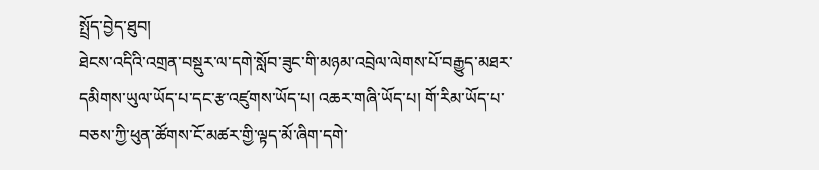སྤྲོད་བྱེད་ཐུབ།
ཐེངས་འདིའི་འགྲན་བསྡུར་ལ་དགེ་སློབ་ཟུང་གི་མཉམ་འབྲེལ་ལེགས་པོ་བརྒྱུད་མཐར་དམིགས་ཡུལ་ཡོད་པ་དང་རྩ་འཛུགས་ཡོད་པ། འཆར་གཞི་ཡོད་པ། གོ་རིམ་ཡོད་པ་བཅས་ཀྱི་ཕུན་ཚོགས་ངོ་མཚར་གྱི་ལྟད་མོ་ཞིག་དགེ་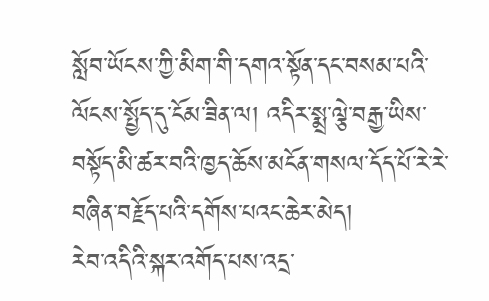སློབ་ཡོངས་ཀྱི་མིག་གི་དགའ་སྟོན་དང་བསམ་པའི་ལོངས་སྤྱོད་དུ་ངོམ་ཟིན་ལ། འདིར་སྨྲ་ལྕེ་བརྒྱ་ཡིས་བསྟོད་མི་ཚར་བའི་ཁྱད་ཆོས་མངོན་གསལ་དོད་པོ་རེ་རེ་བཞིན་བརྗོད་པའི་དགོས་པའང་ཆེར་མེད།
རེབ་འདིའི་སྐར་འགོད་པས་འདྲ་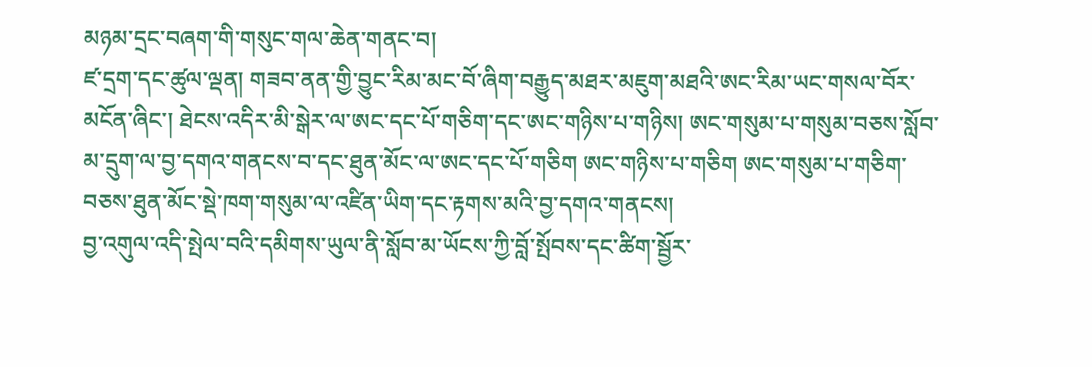མཉམ་དྲང་བཞག་གི་གསུང་གལ་ཆེན་གནང་བ།
ཛ་དྲག་དང་ཚུལ་ལྡན། གཟབ་ནན་གྱི་བྱུང་རིམ་མང་བོ་ཞིག་བརྒྱུད་མཐར་མཇུག་མཐའི་ཨང་རིམ་ཡང་གསལ་བོར་མངོན་ཞིང་། ཐེངས་འདིར་མི་སྒེར་ལ་ཨང་དང་པོ་གཅིག་དང་ཨང་གཉིས་པ་གཉིས། ཨང་གསུམ་པ་གསུམ་བཅས་སློབ་མ་དྲུག་ལ་བྱ་དགའ་གནངས་བ་དང་ཐུན་མོང་ལ་ཨང་དང་པོ་གཅིག ཨང་གཉིས་པ་གཅིག ཨང་གསུམ་པ་གཅིག་བཅས་ཐུན་མོང་སྡེ་ཁག་གསུམ་ལ་འཛིན་ཡིག་དང་རྟགས་མའི་བྱ་དགའ་གནངས།
བྱ་འགུལ་འདི་སྤེལ་བའི་དམིགས་ཡུལ་ནི་སློབ་མ་ཡོངས་ཀྱི་བློ་སྤོབས་དང་ཚིག་སྦྱོར་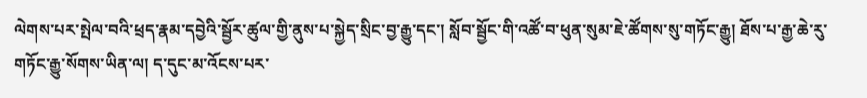ལེགས་པར་སྤེལ་བའི་ཕྲད་རྣམ་དབྱེའི་སྦྱོར་ཚུལ་གྱི་ནུས་པ་སྐྱེད་སྲིང་བྱ་རྒྱུ་དང་། སློབ་སྦྱོང་གི་འཚོ་བ་ཕུན་སུམ་ཇེ་ཚོགས་སུ་གཏོང་རྒྱུ། ཐོས་པ་རྒྱ་ཆེ་རུ་གཏོང་རྒྱུ་སོགས་ཡིན་ལ། ད་དུང་མ་འོངས་པར་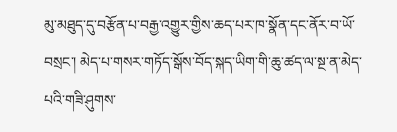མུ་མཐུད་དུ་བརྩོན་པ་བརྒྱ་འགྱུར་གྱིས་ཆད་པར་ཁ་སྣོན་དང་ནོར་བ་ཡོ་བསྲང་། མེད་པ་གསར་གཏོད་སྒོས་བོད་སྐད་ཡིག་གི་ཆུ་ཚད་ལ་སྔ་ན་མེད་པའི་གཟི་ཤུགས་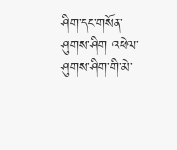ཤིག་དང་གསོན་ཤུགས་ཤིག འཕེལ་ཤུགས་ཤིག་གི་མེ་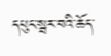དཔུང་སྦར་བའི་ཆོད་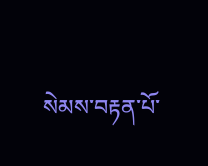སེམས་བརྟན་པོ་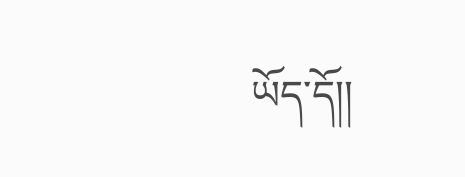ཡོད་དོ།།